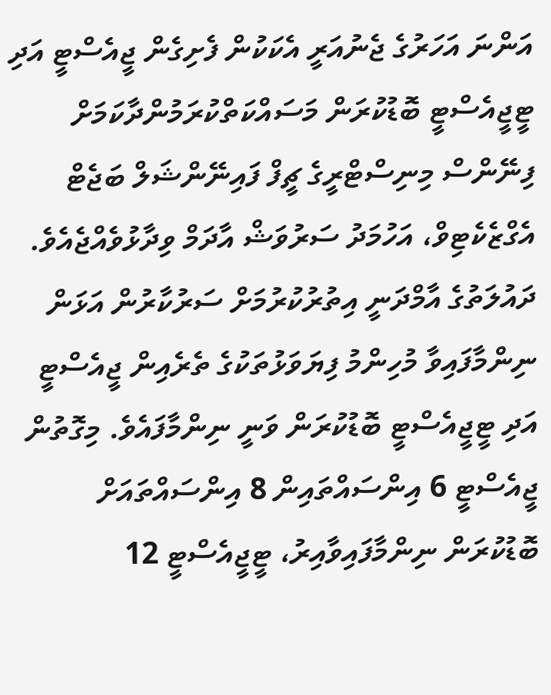އަންނަ އަހަރުގެ ޖެނުއަރީ އެކަކުން ފެށިގެން ޖީއެސްޓީ އަދި ޓީޖީއެސްޓީ ބޮޑުކުރަން މަސައްކަތްކުރަމުންދާކަމަށް ފިނޭންސް މިނިސްޓްރީގެ ޗީފް ފައިނޭންޝަލް ބަޖެޓް އެގްޒެކެޓިވް، އަހުމަދު ސަރުވަޝް އާދަމް ވިދާޅުވެއްޖެއެވެ.
ދައުލަތުގެ އާމްދަނީ އިތުރުކުރުމަށް ސަރުކާރުން އަޅަން ނިންމާފައިވާ މުހިންމު ފިޔަވަޅުތަކުގެ ތެރެއިން ޖީއެސްޓީ އަދި ޓީޖީއެސްޓީ ބޮޑުކުރަން ވަނީ ނިންމާފައެވެ. މިގޮތުން ޖީއެސްޓީ 6 އިންސައްތައިން 8 އިންސައްތައަށް ބޮޑުކުރަން ނިންމާފައިވާއިރު، ޓީޖީއެސްޓީ 12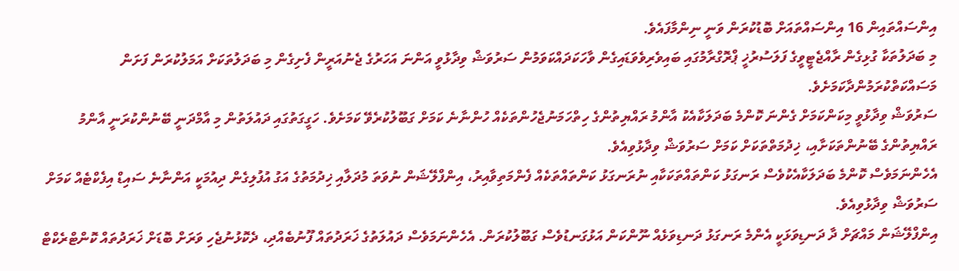އިންސައްތައިން 16 އިންސައްތައަށް ބޮޑުކުރަން ވަނީ ނިންމާފައެވެ.
މި ބަދަލުތަކާ ގުޅިގެން ރާއްޖެޓީވީގެ ފަލަސުރުޚީ ޕްރޮގްރާމުގައި ބައިވެރިވެވަޑައިގެން ވާހަކަދައްކަވަމުން ސަރުވަޝް ވިދާޅުވީ އަންނަ އަހަރުގެ ޖެނުއަރީން ފެށިގެން މި ބަދަލުތަކަށް އަމަލުކުރަން ފަށަން މަސައްކަތްކުރަމުންދާކަމަށެވެ.
ސަރުވަޝް ވިދާޅުވީ މިކަންކަމަށް ގެންނަ ކޮންމެ ބަދަލަކާއެކު އާންމު ރައްޔިތުންގެ ހިތްހަމަނުޖެހުންތަކެއް ހުންނާނެ ކަމަށް ގަބޫލުކުރެވޭ ކަމަށެވެ. ހަގީގަތުގައި ދައުލަތުން މި އާމްދަނީ ބޭނުންކުރަނީ އާންމު ރައްޔިތުންގެ ބޭނުންތަކަށާއި، ޚިދުމަތްތަކަށް ކަމަށް ސަރުވަޝް ވިދާޅުވިއެވެ.
އެހެންނަމަވެސް ކޮންމެ ބަދަލަކާއެކުވެސް ރަނގަޅު ކަންތައްތަކަކާއި ނުރަނގަޅު ކަންތައްތަކެއް ފެންމަތިވާއިރު، އިންފްލޭޝަން ނުވަތަ މުދަލާއި ޚިދުމަތުގެ އަގު އުފުލިގެން ދިއުމަކީ އަންނާނެ ސައިޑް އިފެކްޓެއް ކަމަށް ސަރުވަޝް ވިދާޅުވިއެވެ.
އިންފްލޭޝަން މައްޗަށް ދާ ދަނޑިވަޅަކީ އެންމެ ރަނގަޅު ދަނޑިވަޅެއް ނޫންކަން އަޅުގަނޑުވެސް ގަބޫލުކުރަން. އެހެންނަމަވެސް ދައުލަތުގެ ޚަރަދުތައް ފޫނުބެއްދި، ދެކޮޅުނުޖެހި ވަރަށް ބޮޑަށް ޚަރަދުތައް ކޮންޓްރެކްޓް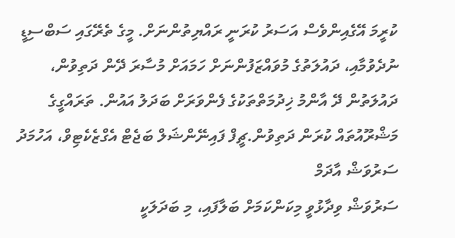ކުރީމަ އޭގެއިންވެސް އަސަރު ކުރަނީ ރައްޔިތުންނަށް. މީގެ ތެރޭގައި ސަބްސިޑީ ނުދެވުމާއި، ދައުލަތުގެ މުވައްޒަފުންނަށް ހަމައަށް މުސާރަ ދޭން ދަތިވުން، ދައުލަތުން ދޭ އާންމު ޚިދުމަތްތަކުގެ ފެންވަރަށް ބަދަލު އައުން. ތަރައްގީގެ މަޝްރޫއުތައް ކުރަން ދަތިވުން.ޗީފް ފައިނޭންޝަލް ބަޖެޓް އެގްޒެކެޓިވް، އަހުމަދު ސަރުވަޝް އާދަމް
ސަރުވަޝް ވިދާޅުވީ މިކަންކަމަށް ބަލާފައި، މި ބަދަލަކީ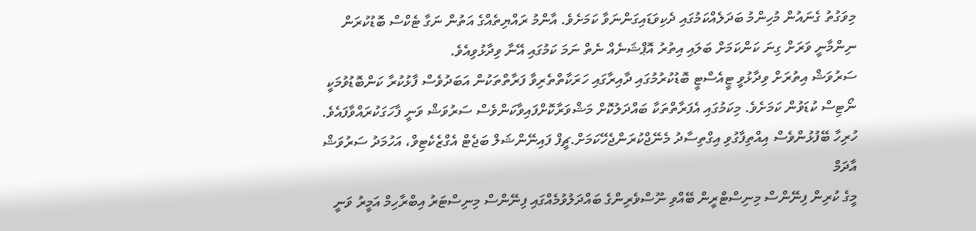މިވަގުތު ގެނައުން މުހިންމު ބަދަލެއްކަމުގައި ދެކިވަޑައިގަންނަވާ ކަމަށެވެ. އާންމު ރައްޔިތެއްގެ އަތުން ނަގާ ޓެކްސް ބޮޑުކުރަން ނިންމާނީ ވަރަށް ގިނަ ކަންކަމަށް ބަލައި އިތުރު އޮޕްޝަނެއް ނެތް ނަމަ ކަމުގައި އޭނާ ވިދާޅުވިއެވެ.
ސަރުވަޝް އިތުރަށް ވިދާޅުވީ ޓީއެސްޓީ ބޮޑުކުރުމުގައި ދާއިރާގައި ހަރަކާތްތެރިވާ ފަރާތްތަކުން އަބަދުވެސް ފާޅުކުރާ ކަންބޮޑުވުމަކީ ނޯޓިސް ކުޑަވުން ކަމަށެވެ. މިކަމުގައި އެފަރާތްތަކާ ބައްދަލުކޮށް މަޝްވަރާކޮށްފައިވާކަންވެސް ސަރުވަޝް ވަނީ ފާހަގަކުރައްވާފައެވެ.
ހުރިހާ ބޭފުޅުންވެސް އިއްތިފާގުވި އިގްތިސާދު މެނޭޖްކުރަންޖެހޭކަމަށް.ޗީފް ފައިނޭންޝަލް ބަޖެޓް އެގްޒެކެޓިވް، އަހުމަދު ސަރުވަޝް އާދަމް
މީގެ ކުރިން ފިނޭންސް މިނިސްޓްރީން ބޭއްވި ނޫސްވެރިންގެ ބައްދަލުވުމެއްގައި ފިނޭންސް މިނިސްޓަރު އިބްރާހިމް އަމީރު ވަނީ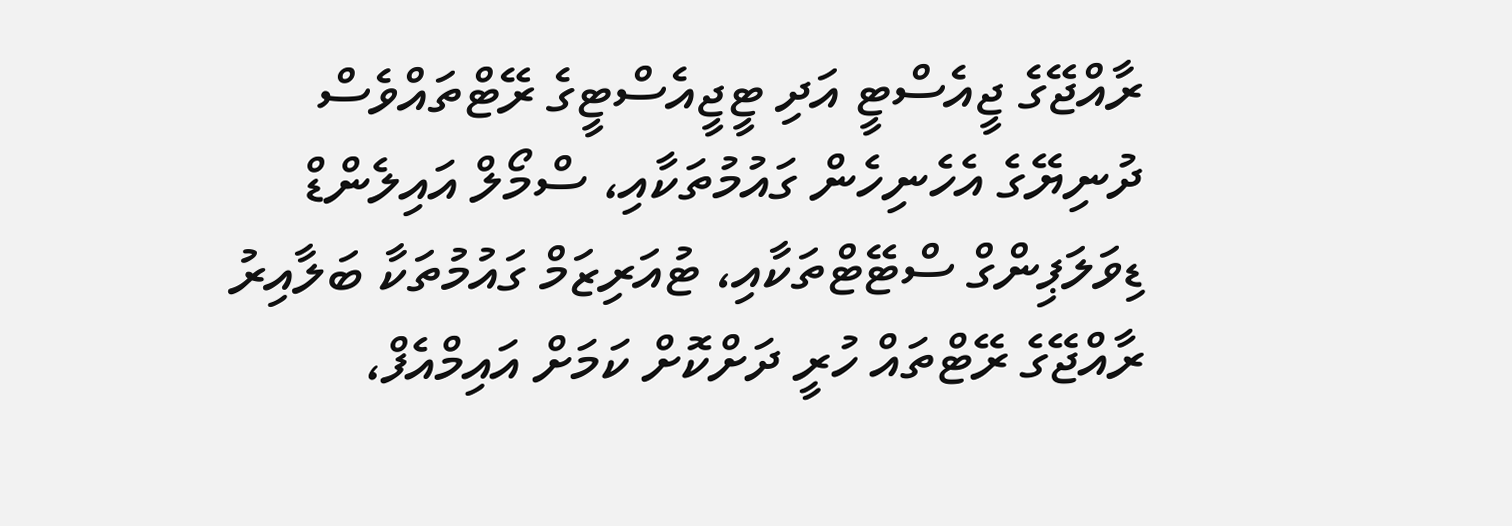ރާއްޖޭގެ ޖީއެސްޓީ އަދި ޓީޖީއެސްޓީގެ ރޭޓްތައްވެސް ދުނިޔޭގެ އެހެނިހެން ގައުމުތަކާއި، ސްމޯލް އައިލެންޑް ޑިވަލަޕިންގް ސްޓޭޓްތަކާއި، ޓުއަރިޒަމް ގައުމުތަކާ ބަލާއިރު ރާއްޖޭގެ ރޭޓްތައް ހުރީ ދަށްކޮށް ކަމަށް އައިމްއެފް،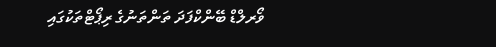ވޯރލްޑް ބޭންކްފަދަ ތަންތަނުގެ ރިޕޯޓްތަކުގައި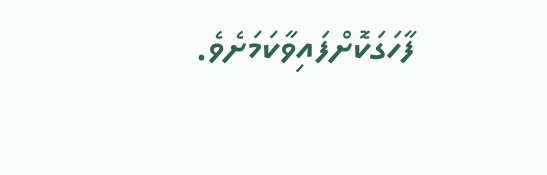ފާހަގަކޮށްފައިވާކަމަށެވެ.